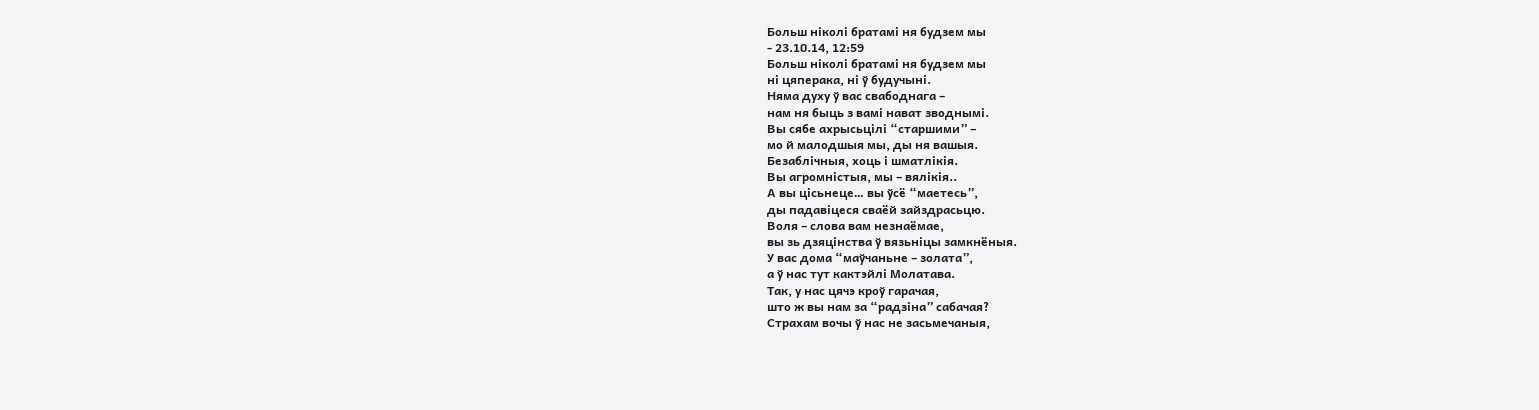Больш ніколі братамі ня будзем мы
- 23.10.14, 12:59
Больш ніколі братамі ня будзем мы
ні цяперака, ні ў будучыні.
Няма духу ў вас свабоднага –
нам ня быць з вамі нават зводнымі.
Вы сябе ахрысьцілі “старшими” –
мо й малодшыя мы, ды ня вашыя.
Безаблічныя, хоць і шматлікія.
Вы агромністыя, мы – вялікія..
А вы цісьнеце… вы ўсё “маетесь”,
ды падавіцеся сваёй зайздрасьцю.
Воля – слова вам незнаёмае,
вы зь дзяцінства ў вязьніцы замкнёныя.
У вас дома “маўчаньне – золата”,
а ў нас тут кактэйлі Молатава.
Так, у нас цячэ кроў гарачая,
што ж вы нам за “радзіна” сабачая?
Страхам вочы ў нас не засьмечаныя,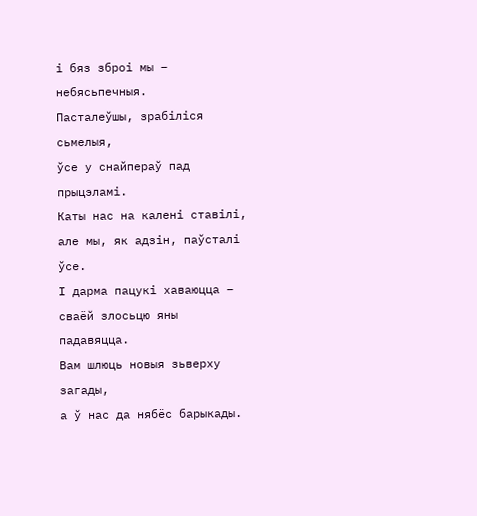і бяз зброі мы – небясьпечныя.
Пасталеўшы, зрабіліся сьмелыя,
ўсе у снайпераў пад прыцэламі.
Каты нас на калені ставілі,
але мы, як адзін, паўсталі ўсе.
І дарма пацукі хаваюцца –
сваёй злосьцю яны падавяцца.
Вам шлюць новыя зьверху загады,
а ў нас да нябёс барыкады.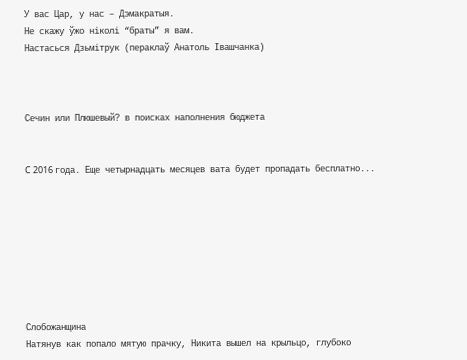У вас Цар, у нас – Дэмакратыя.
Не скажу ўжо ніколі “браты” я вам.
Настасься Дзьмітрук (пераклаў Анатоль Івашчанка)



Сечин или Плюшевый? в поисках наполнения бюджета


C 2016 года. Еще четырнадцать месяцев вата будет пропадать бесплатно...








Слобожанщина
Натянув как попало мятую прачку, Никита вышел на крыльцо, глубоко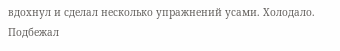вдохнул и сделал несколько упражнений усами. Холодало. Подбежал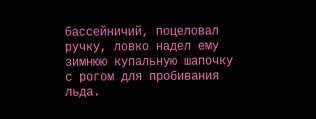бассейничий, поцеловал ручку, ловко надел ему зимнюю купальную шапочку с рогом для пробивания льда.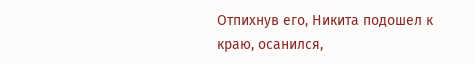Отпихнув его, Никита подошел к краю, осанился,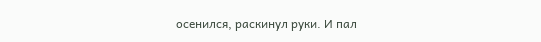осенился, раскинул руки. И пал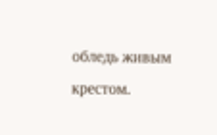обледь живым крестом.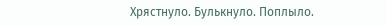Хрястнуло. Булькнуло. Поплыло.